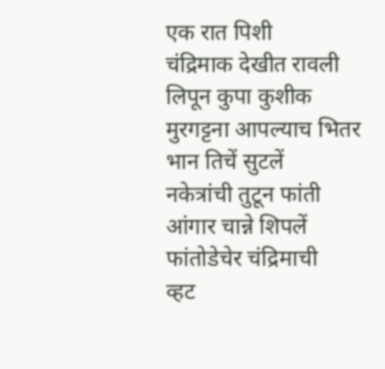एक रात पिशी
चंद्रिमाक देखीत रावली
लिपून कुपा कुशीक
मुरगट्टना आपल्याच भितर
भान तिचें सुटलें
नकेत्रांची तुटून फांती
आंगार चान्ने शिपलें
फांतोडेचेर चंद्रिमाची
व्हट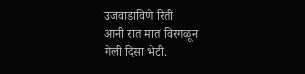उजवाडाविणे रिती
आनी रात मात विरगळून
गेली दिसा भेटी.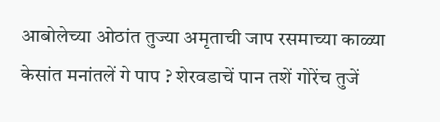आबोलेच्या ओठांत तुज्या अमृताची जाप रसमाच्या काळ्या केसांत मनांतलें गे पाप ? शेरवडाचें पान तशें गोरेंच तुजें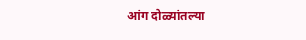आंग दोळ्यांतल्या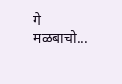गे मळबाचो...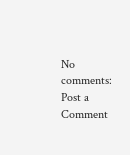No comments:
Post a Comment